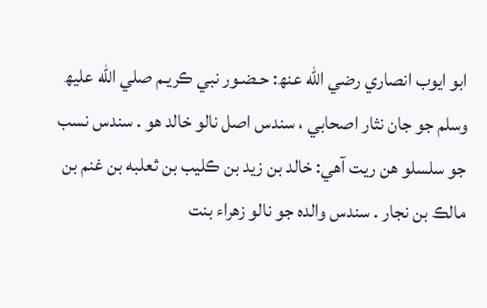ابو ايوب انصاري رضي الله عنھ: حـضـور نبي ڪريـم صلي الله عليھ وسلم جو جان نثار اصحابي ، سندس اصل نالو خالد هو . سندس نسب جو سلسلو هن ريت آهي: خالد بن زيد بن ڪليب بن ثعلبه بن غنم بن مالڪ بن نجار . سندس والدہ جو نالو زهراء بنت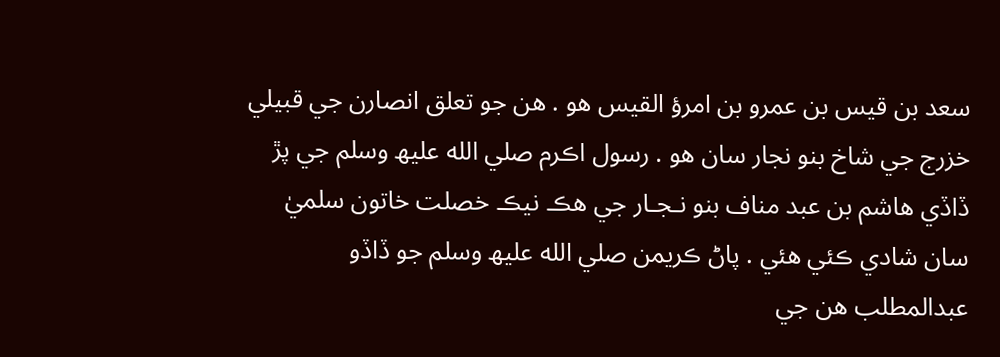سعد بن قيس بن عمرو بن امرؤ القيس هو . هن جو تعلق انصارن جي قبيلي خزرج جي شاخ بنو نجار سان هو . رسول اڪرم صلي الله عليھ وسلم جي پڙ ڏاڏي هاشم بن عبد مناف بنو نـجـار جي هڪ نيڪ خصلت خاتون سلميٰ سان شادي ڪئي هئي . پاڻ ڪريمن صلي الله عليھ وسلم جو ڏاڏو عبدالمطلب هن جي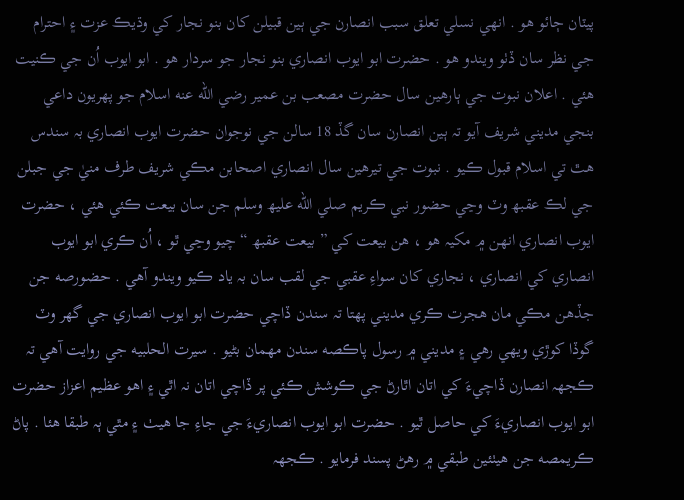پيٽان ڄائو هو . انهي نسلي تعلق سبب انصارن جي ٻين قبيلن کان بنو نجار کي وڌيڪ عزت ۽ احترام جي نظر سان ڏٺو ويندو هو . حضرت ابو ايوب انصاري بنو نجار جو سردار هو . ابو ايوب اُن جي ڪنيت هئي . اعلان نبوت جي ٻارهين سال حضرت مصعب بن عمير رضي الله عنه اسلام جو پهريون داعي بنجي مديني شريف آيو تہ ٻين انصارن سان گڏ 18 سالن جي نوجوان حضرت ايوب انصاري بہ سندس هٿ تي اسلام قبول ڪيو . نبوت جي تيرهين سال انصاري اصحابن مڪي شريف طرف منيٰ جي جبلن جي لڪ عقبھ وٽ وڃي حضور نبي ڪريم صلي الله عليھ وسلم جن سان بيعت ڪئي هئي ، حضرت ايوب انصاري انهن ۾ مکيہ هو ، هن بيعت کي ” بيعت عقبھ “ چيو وڃي ٿو ، اُن ڪري ابو ايوب انصاري کي انصاري ، نجاري کان سواءِ عقبي جي لقب سان بہ ياد ڪيو ويندو آهي . حضورصه جن جڏهن مڪي مان هجرت ڪري مديني پهتا تہ سندن ڏاچي حضرت ابو ايوب انصاري جي گهر وٽ گوڏا کوڙي ويهي رهي ۽ مديني ۾ رسول پاڪصه سندن مهمان بڻيو . سيرت الحلبيه جي روايت آهي تہ ڪجهہ انصارن ڏاچيءَ کي اتان اٿارڻ جي ڪوشش ڪئي پر ڏاچي اتان نہ اٿي ۽ اهو عظيم اعزاز حضرت ابو ايوب انصاريءَ کي حاصل ٿيو . حضرت ابو ايوب انصاريءَ جي جاءِ جا هيٺ ۽ مٿي ٻہ طبقا هئا . پاڻ ڪريمصه جن هيٺئين طبقي ۾ رهڻ پسند فرمايو . ڪجهہ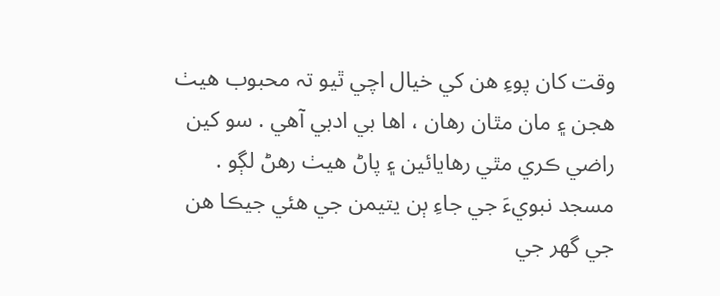وقت کان پوءِ هن کي خيال اچي ٿيو تہ محبوب هيٺ هجن ۽ مان مٿان رهان ، اها بي ادبي آهي . سو کين راضي ڪري مٿي رهايائين ۽ پاڻ هيٺ رهڻ لڳو . مسجد نبويءَ جي جاءِ ٻن يتيمن جي هئي جيڪا هن جي گهر جي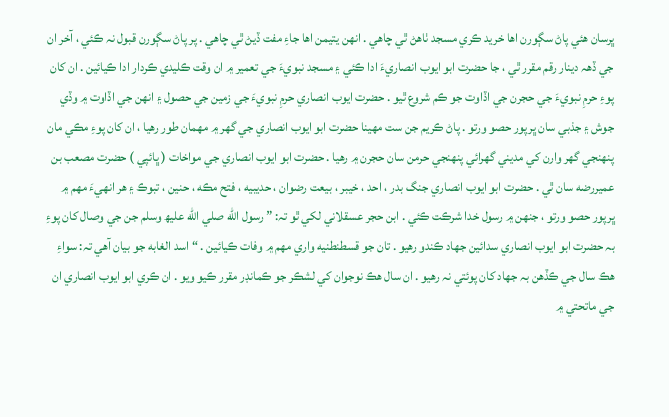ڀرسان هئي پاڻ سڳورن اها خريد ڪري مسجد ٺاهڻ ٿي چاهي . انهن يتيمن اها جاءِ مفت ڏيڻ ٿي چاهي . پر پاڻ سڳورن قبول نہ ڪئي ، آخر ان جي ڏھہ دينار رقم مقرر ٿي ، جا حضرت ابو ايوب انصاريءَ ادا ڪئي ۽ مسجد نبويءَ جي تعمير ۾ ان وقت ڪليدي ڪردار ادا ڪيائين . ان کان پوءِ حرمِ نبويءَ جي حجرن جي اڏاوت جو ڪم شروع ٿيو . حضرت ايوب انصاري حرمِ نبويءَ جي زمين جي حصول ۽ انهن جي اڏاوت ۾ وڏي جوش ۽ جذبي سان ڀرپور حصو ورتو . پاڻ ڪريم جن ست مهينا حضرت ابو ايوب انصاري جي گهر ۾ مهمان طور رهيا ، ان کان پوءِ مڪي مان پنھنجي گهر وارن کي مديني گهرائي پنھنجي حرمن سان حجرن ۾ رهيا . حضرت ابو ايوب انصاري جي مواخات ( ڀائپي ) حضرت مصعب بن عميررضه سان ٿي . حضرت ابو ايوب انصاري جنگ بدر ، احد ، خيبر ، بيعت رضوان ، حديبيه ، فتح مڪه ، حنين ، تبوڪ ۽ هر انهيءَ مھم ۾ ڀرپور حصو ورتو ، جنهن ۾ رسول خدا شرڪت ڪئي . ابن حجر عسقلاني لکي ٿو تہ: ” رسول الله صلي الله عليھ وسلم جن جي وصال کان پوءِ بہ حضرت ابو ايوب انصاري سدائين جهاد ڪندو رهيو . تان جو قسطنطنيه واري مھم ۾ وفات ڪيائين . “ اسد الغابه جو بيان آهي تہ: سواءِ هڪ سال جي ڪڏهن بہ جهاد کان پوئتي نہ رهيو . ان سال هڪ نوجوان کي لشڪر جو ڪمانڊر مقرر ڪيو ويو . ان ڪري ابو ايوب انصاري ان جي ماتحتي ۾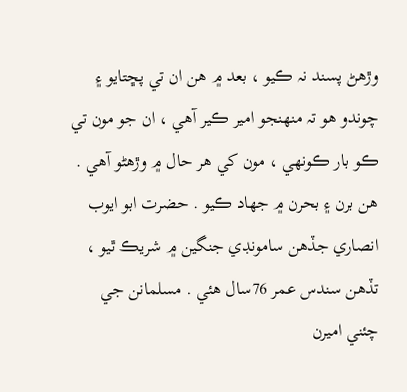وڙهڻ پسند نہ ڪيو ، بعد ۾ هن ان تي پڇتايو ۽ چوندو هو تہ منهنجو امير ڪير آهي ، ان جو مون تي ڪو بار ڪونهي ، مون کي هر حال ۾ وڙهڻو آهي . هن برن ۽ بحرن ۾ جهاد ڪيو . حضرت ابو ايوب انصاري جڏهن سامونڊي جنگين ۾ شريڪ ٿيو ، تڏهن سندس عمر 76سال هئي . مسلمانن جي چئني اميرن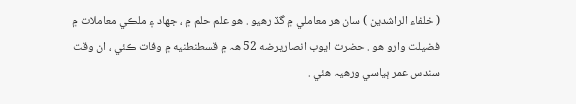( خلفاء الراشدين ) سان هر معاملي ۾ گڏ رهيو . هو علم حلم ۾ ، جهاد ۽ ملڪي معاملات ۾ فضيلت وارو هو . حضرت ايوب انصاريرضه 52 ھہ ۾ قسطنطنيه ۾ وفات ڪئي ، ان وقت سندس عمر ٻياسي ورهيہ هئي .